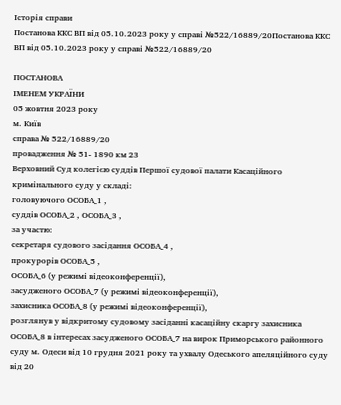Історія справи
Постанова ККС ВП від 05.10.2023 року у справі №522/16889/20Постанова ККС ВП від 05.10.2023 року у справі №522/16889/20

ПОСТАНОВА
ІМЕНЕМ УКРАЇНИ
05 жовтня 2023 року
м. Київ
справа № 522/16889/20
провадження № 51- 1890 км 23
Верховний Суд колегією суддів Першої судової палати Касаційного кримінального суду у складі:
головуючого ОСОБА_1 ,
суддів ОСОБА_2 , ОСОБА_3 ,
за участю:
секретаря судового засідання ОСОБА_4 ,
прокурорів ОСОБА_5 ,
ОСОБА_6 (у режимі відеоконференції),
засудженого ОСОБА_7 (у режимі відеоконференції),
захисника ОСОБА_8 (у режимі відеоконференції),
розглянув у відкритому судовому засіданні касаційну скаргу захисника ОСОБА_8 в інтересах засудженого ОСОБА_7 на вирок Приморського районного суду м. Одеси від 10 грудня 2021 року та ухвалу Одеського апеляційного суду від 20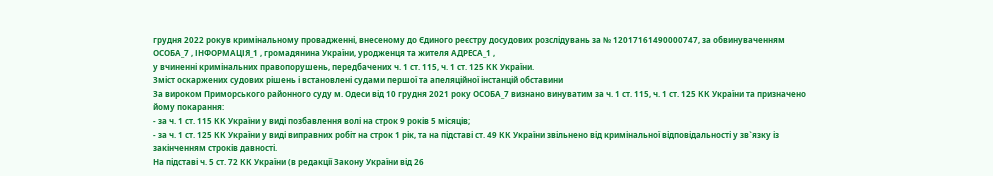грудня 2022 рокув кримінальному провадженні, внесеному до Єдиного реєстру досудових розслідувань за № 12017161490000747, за обвинуваченням
ОСОБА_7 , ІНФОРМАЦІЯ_1 , громадянина України, уродженця та жителя АДРЕСА_1 ,
у вчиненні кримінальних правопорушень, передбачених ч. 1 ст. 115, ч. 1 ст. 125 КК України.
Зміст оскаржених судових рішень і встановлені судами першої та апеляційної інстанцій обставини
За вироком Приморського районного суду м. Одеси від 10 грудня 2021 року ОСОБА_7 визнано винуватим за ч. 1 ст. 115, ч. 1 ст. 125 КК України та призначено йому покарання:
- за ч. 1 ст. 115 КК України у виді позбавлення волі на строк 9 років 5 місяців;
- за ч. 1 ст. 125 КК України у виді виправних робіт на строк 1 рік, та на підставі ст. 49 КК України звільнено від кримінальної відповідальності у зв`язку із закінченням строків давності.
На підставі ч. 5 ст. 72 КК України (в редакції Закону України від 26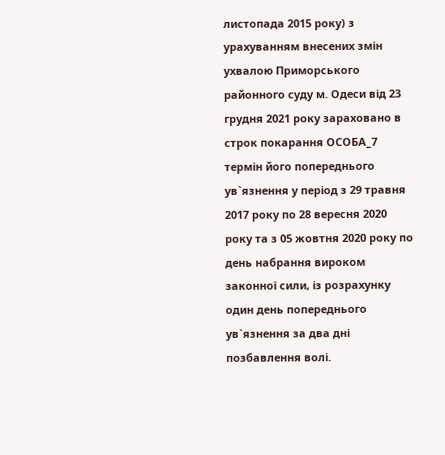листопада 2015 року) з урахуванням внесених змін ухвалою Приморського районного суду м. Одеси від 23 грудня 2021 року зараховано в строк покарання ОСОБА_7 термін його попереднього ув`язнення у період з 29 травня 2017 року по 28 вересня 2020 року та з 05 жовтня 2020 року по день набрання вироком законної сили, із розрахунку один день попереднього ув`язнення за два дні позбавлення волі.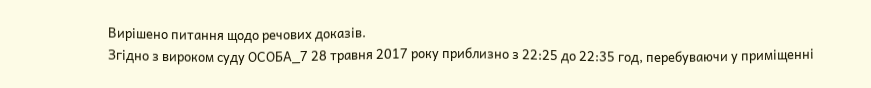Вирішено питання щодо речових доказів.
Згідно з вироком суду ОСОБА_7 28 травня 2017 року приблизно з 22:25 до 22:35 год, перебуваючи у приміщенні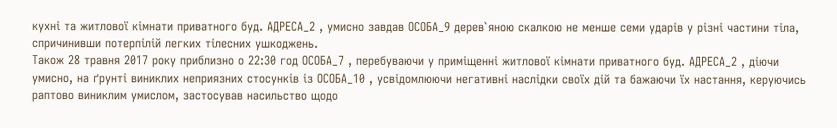кухні та житлової кімнати приватного буд. АДРЕСА_2 , умисно завдав ОСОБА_9 дерев`яною скалкою не менше семи ударів у різні частини тіла, спричинивши потерпілій легких тілесних ушкоджень.
Також 28 травня 2017 року приблизно о 22:30 год ОСОБА_7 , перебуваючи у приміщенні житлової кімнати приватного буд. АДРЕСА_2 , діючи умисно, на ґрунті виниклих неприязних стосунків із ОСОБА_10 , усвідомлюючи негативні наслідки своїх дій та бажаючи їх настання, керуючись раптово виниклим умислом, застосував насильство щодо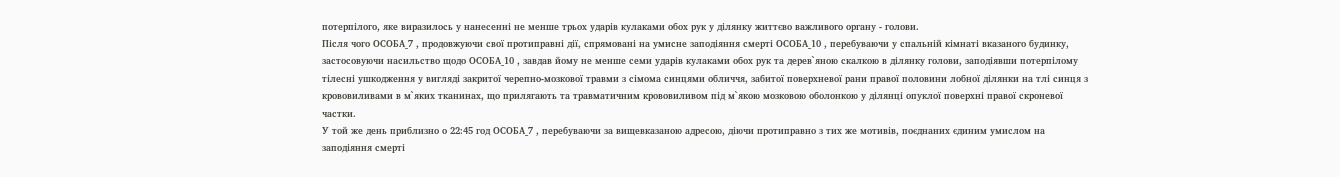потерпілого, яке виразилось у нанесенні не менше трьох ударів кулаками обох рук у ділянку життєво важливого органу - голови.
Після чого ОСОБА_7 , продовжуючи свої протиправні дії, спрямовані на умисне заподіяння смерті ОСОБА_10 , перебуваючи у спальній кімнаті вказаного будинку, застосовуючи насильство щодо ОСОБА_10 , завдав йому не менше семи ударів кулаками обох рук та дерев`яною скалкою в ділянку голови, заподіявши потерпілому тілесні ушкодження у вигляді закритої черепно-мозкової травми з сімома синцями обличчя, забитої поверхневої рани правої половини лобної ділянки на тлі синця з крововиливами в м`яких тканинах, що прилягають та травматичним крововиливом під м`якою мозковою оболонкою у ділянці опуклої поверхні правої скроневої частки.
У той же день приблизно о 22:45 год ОСОБА_7 , перебуваючи за вищевказаною адресою, діючи протиправно з тих же мотивів, поєднаних єдиним умислом на заподіяння смерті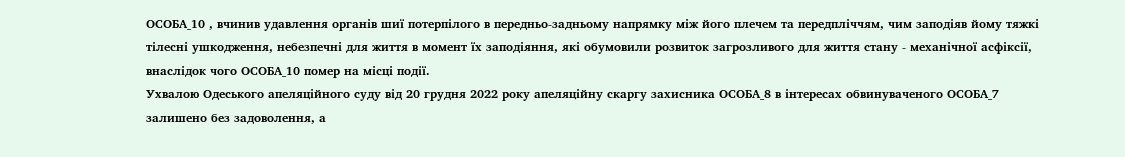ОСОБА_10 , вчинив удавлення органів шиї потерпілого в передньо-задньому напрямку між його плечем та передпліччям, чим заподіяв йому тяжкі тілесні ушкодження, небезпечні для життя в момент їх заподіяння, які обумовили розвиток загрозливого для життя стану - механічної асфіксії, внаслідок чого ОСОБА_10 помер на місці події.
Ухвалою Одеського апеляційного суду від 20 грудня 2022 року апеляційну скаргу захисника ОСОБА_8 в інтересах обвинуваченого ОСОБА_7 залишено без задоволення, а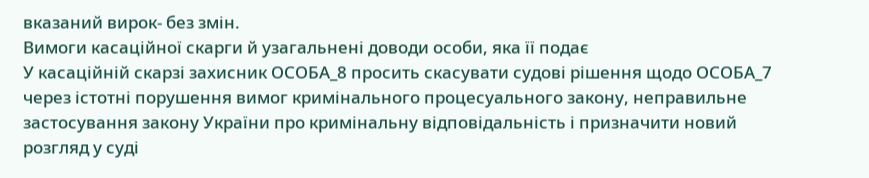вказаний вирок- без змін.
Вимоги касаційної скарги й узагальнені доводи особи, яка її подає
У касаційній скарзі захисник ОСОБА_8 просить скасувати судові рішення щодо ОСОБА_7 через істотні порушення вимог кримінального процесуального закону, неправильне застосування закону України про кримінальну відповідальність і призначити новий розгляд у суді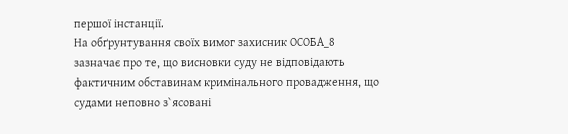першої інстанції.
На обґрунтування своїх вимог захисник ОСОБА_8 зазначає про те, що висновки суду не відповідають фактичним обставинам кримінального провадження, що судами неповно з`ясовані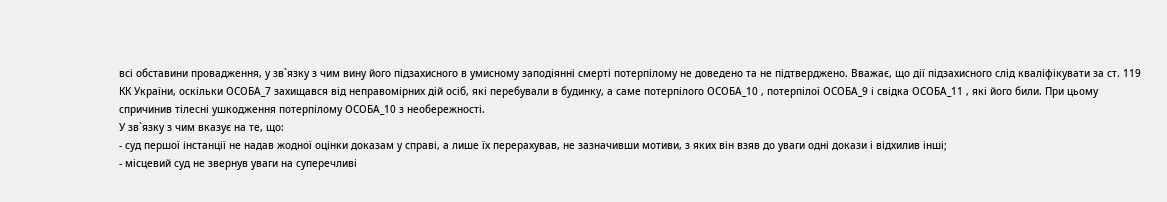всі обставини провадження, у зв`язку з чим вину його підзахисного в умисному заподіянні смерті потерпілому не доведено та не підтверджено. Вважає, що дії підзахисного слід кваліфікувати за ст. 119 КК України, оскільки ОСОБА_7 захищався від неправомірних дій осіб, які перебували в будинку, а саме потерпілого ОСОБА_10 , потерпілої ОСОБА_9 і свідка ОСОБА_11 , які його били. При цьому спричинив тілесні ушкодження потерпілому ОСОБА_10 з необережності.
У зв`язку з чим вказує на те, що:
- суд першої інстанції не надав жодної оцінки доказам у справі, а лише їх перерахував, не зазначивши мотиви, з яких він взяв до уваги одні докази і відхилив інші;
- місцевий суд не звернув уваги на суперечливі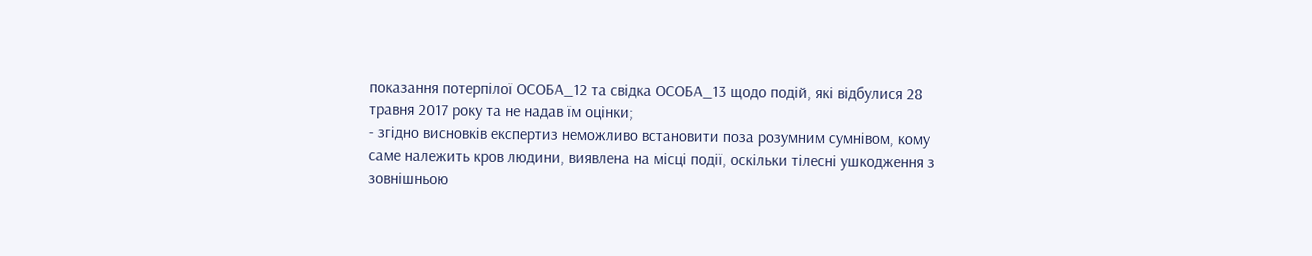показання потерпілої ОСОБА_12 та свідка ОСОБА_13 щодо подій, які відбулися 28 травня 2017 року та не надав їм оцінки;
- згідно висновків експертиз неможливо встановити поза розумним сумнівом, кому саме належить кров людини, виявлена на місці події, оскільки тілесні ушкодження з зовнішньою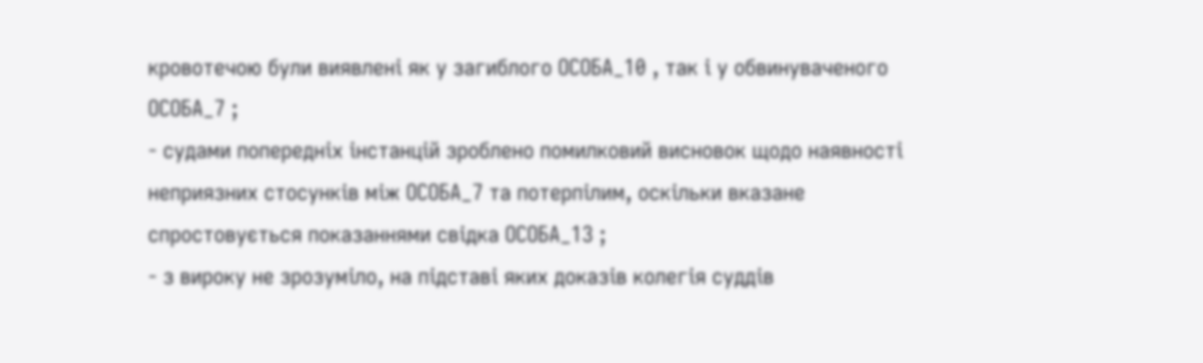кровотечою були виявлені як у загиблого ОСОБА_10 , так і у обвинуваченого ОСОБА_7 ;
- судами попередніх інстанцій зроблено помилковий висновок щодо наявності неприязних стосунків між ОСОБА_7 та потерпілим, оскільки вказане спростовується показаннями свідка ОСОБА_13 ;
- з вироку не зрозуміло, на підставі яких доказів колегія суддів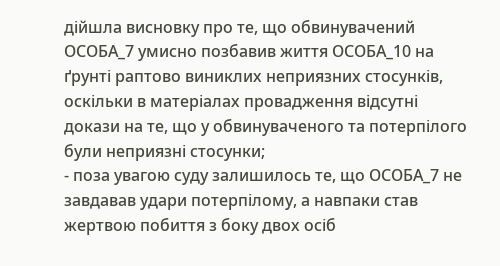дійшла висновку про те, що обвинувачений ОСОБА_7 умисно позбавив життя ОСОБА_10 на ґрунті раптово виниклих неприязних стосунків, оскільки в матеріалах провадження відсутні докази на те, що у обвинуваченого та потерпілого були неприязні стосунки;
- поза увагою суду залишилось те, що ОСОБА_7 не завдавав удари потерпілому, а навпаки став жертвою побиття з боку двох осіб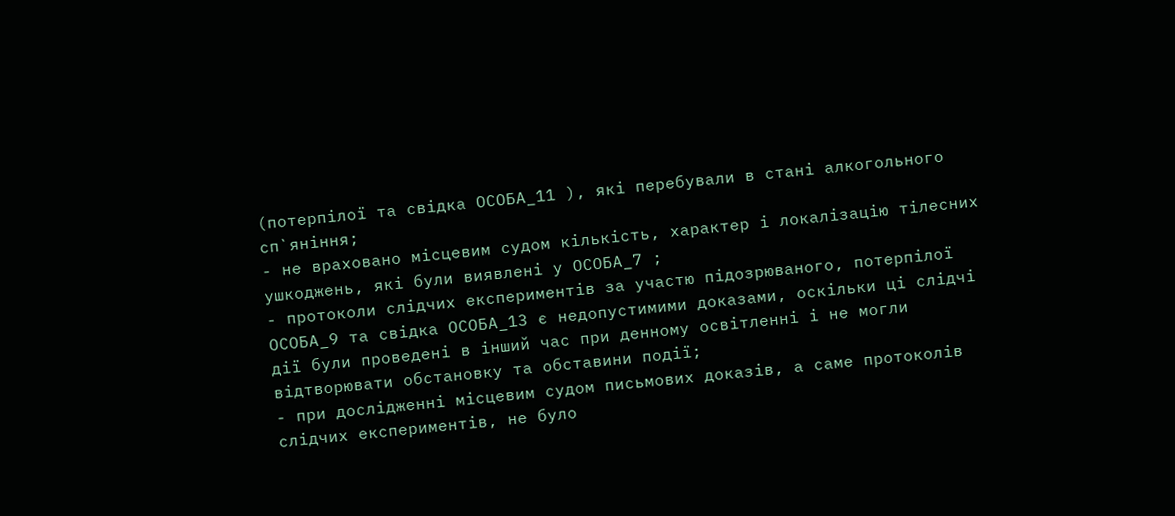(потерпілої та свідка ОСОБА_11 ), які перебували в стані алкогольного сп`яніння;
- не враховано місцевим судом кількість, характер і локалізацію тілесних ушкоджень, які були виявлені у ОСОБА_7 ;
- протоколи слідчих експериментів за участю підозрюваного, потерпілої ОСОБА_9 та свідка ОСОБА_13 є недопустимими доказами, оскільки ці слідчі дії були проведені в інший час при денному освітленні і не могли відтворювати обстановку та обставини події;
- при дослідженні місцевим судом письмових доказів, а саме протоколів слідчих експериментів, не було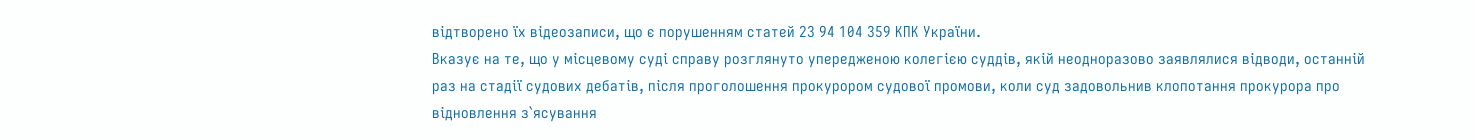відтворено їх відеозаписи, що є порушенням статей 23 94 104 359 КПК України.
Вказує на те, що у місцевому суді справу розглянуто упередженою колегією суддів, якій неодноразово заявлялися відводи, останній раз на стадії судових дебатів, після проголошення прокурором судової промови, коли суд задовольнив клопотання прокурора про відновлення з`ясування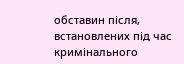обставин після, встановлених під час кримінального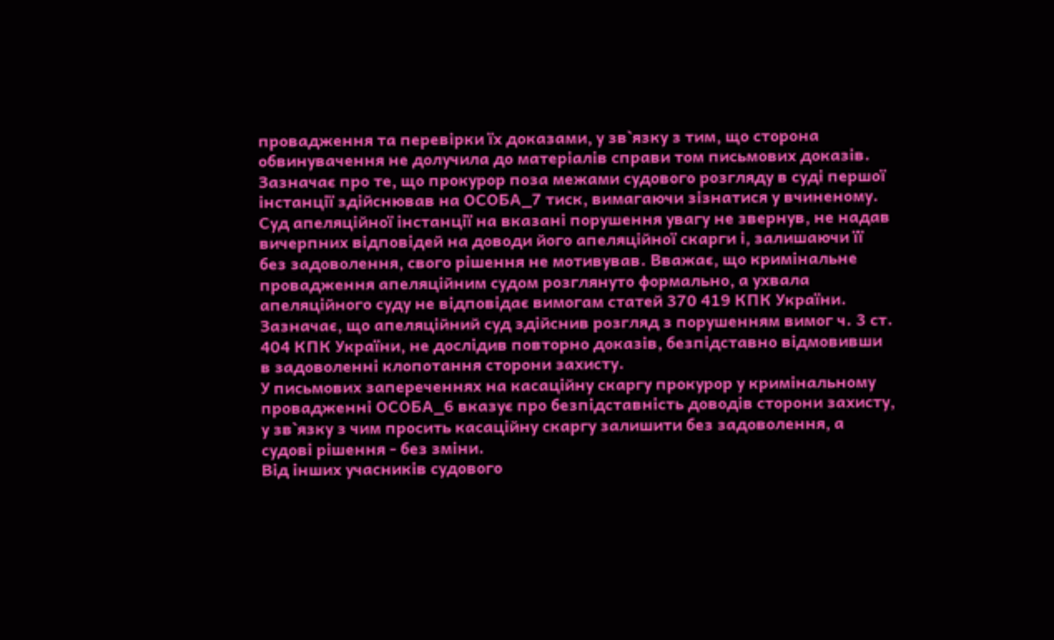провадження та перевірки їх доказами, у зв`язку з тим, що сторона обвинувачення не долучила до матеріалів справи том письмових доказів. Зазначає про те, що прокурор поза межами судового розгляду в суді першої інстанції здійснював на ОСОБА_7 тиск, вимагаючи зізнатися у вчиненому.
Суд апеляційної інстанції на вказані порушення увагу не звернув, не надав вичерпних відповідей на доводи його апеляційної скарги і, залишаючи її без задоволення, свого рішення не мотивував. Вважає, що кримінальне провадження апеляційним судом розглянуто формально, а ухвала апеляційного суду не відповідає вимогам статей 370 419 КПК України. Зазначає, що апеляційний суд здійснив розгляд з порушенням вимог ч. 3 ст. 404 КПК України, не дослідив повторно доказів, безпідставно відмовивши в задоволенні клопотання сторони захисту.
У письмових запереченнях на касаційну скаргу прокурор у кримінальному провадженні ОСОБА_6 вказує про безпідставність доводів сторони захисту, у зв`язку з чим просить касаційну скаргу залишити без задоволення, а судові рішення - без зміни.
Від інших учасників судового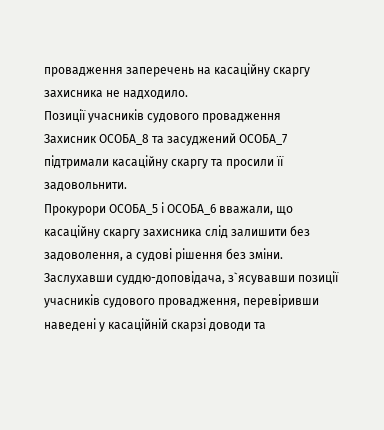провадження заперечень на касаційну скаргу захисника не надходило.
Позиції учасників судового провадження
Захисник ОСОБА_8 та засуджений ОСОБА_7 підтримали касаційну скаргу та просили її задовольнити.
Прокурори ОСОБА_5 і ОСОБА_6 вважали, що касаційну скаргу захисника слід залишити без задоволення, а судові рішення без зміни.
Заслухавши суддю-доповідача, з`ясувавши позиції учасників судового провадження, перевіривши наведені у касаційній скарзі доводи та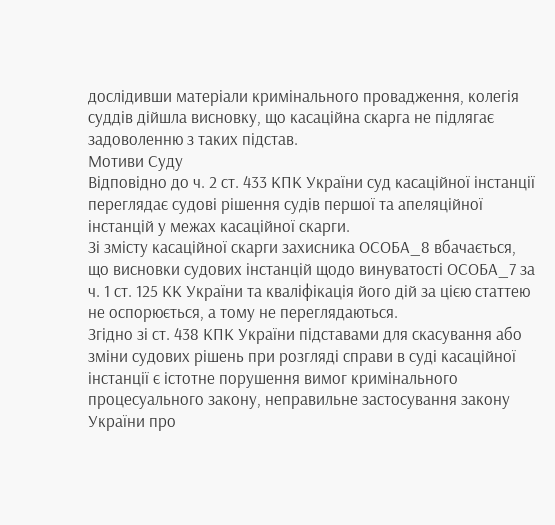дослідивши матеріали кримінального провадження, колегія суддів дійшла висновку, що касаційна скарга не підлягає задоволенню з таких підстав.
Мотиви Суду
Відповідно до ч. 2 ст. 433 КПК України суд касаційної інстанції переглядає судові рішення судів першої та апеляційної інстанцій у межах касаційної скарги.
Зі змісту касаційної скарги захисника ОСОБА_8 вбачається, що висновки судових інстанцій щодо винуватості ОСОБА_7 за ч. 1 ст. 125 КК України та кваліфікація його дій за цією статтею не оспорюється, а тому не переглядаються.
Згідно зі ст. 438 КПК України підставами для скасування або зміни судових рішень при розгляді справи в суді касаційної інстанції є істотне порушення вимог кримінального процесуального закону, неправильне застосування закону України про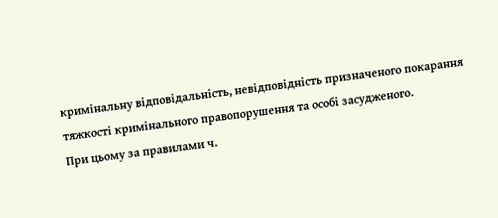кримінальну відповідальність, невідповідність призначеного покарання тяжкості кримінального правопорушення та особі засудженого.
При цьому за правилами ч.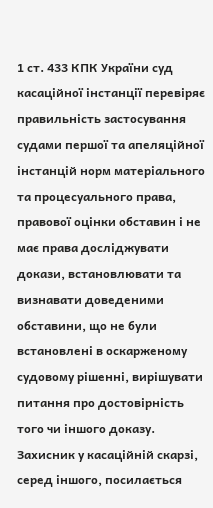1 ст. 433 КПК України суд касаційної інстанції перевіряє правильність застосування судами першої та апеляційної інстанцій норм матеріального та процесуального права, правової оцінки обставин і не має права досліджувати докази, встановлювати та визнавати доведеними обставини, що не були встановлені в оскарженому судовому рішенні, вирішувати питання про достовірність того чи іншого доказу.
Захисник у касаційній скарзі, серед іншого, посилається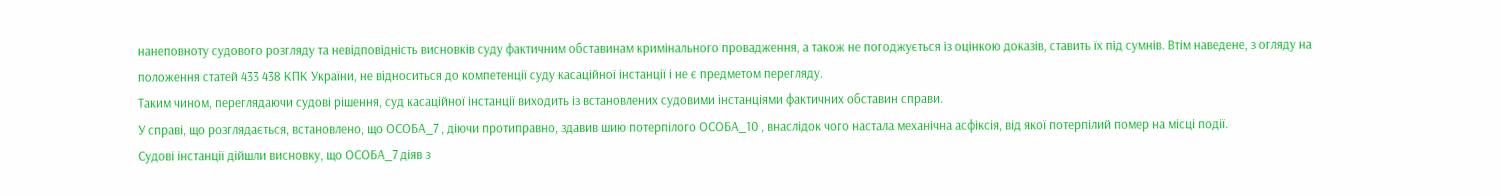нанеповноту судового розгляду та невідповідність висновків суду фактичним обставинам кримінального провадження, а також не погоджується із оцінкою доказів, ставить їх під сумнів. Втім наведене, з огляду на положення статей 433 438 КПК України, не відноситься до компетенції суду касаційної інстанції і не є предметом перегляду.
Таким чином, переглядаючи судові рішення, суд касаційної інстанції виходить із встановлених судовими інстанціями фактичних обставин справи.
У справі, що розглядається, встановлено, що ОСОБА_7 , діючи протиправно, здавив шию потерпілого ОСОБА_10 , внаслідок чого настала механічна асфіксія, від якої потерпілий помер на місці події.
Судові інстанції дійшли висновку, що ОСОБА_7 діяв з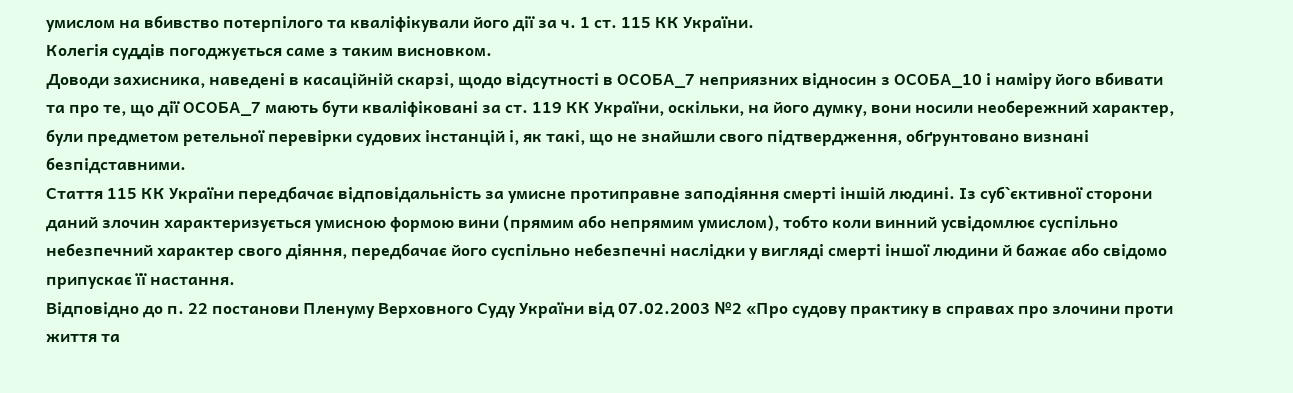умислом на вбивство потерпілого та кваліфікували його дії за ч. 1 ст. 115 КК України.
Колегія суддів погоджується саме з таким висновком.
Доводи захисника, наведені в касаційній скарзі, щодо відсутності в ОСОБА_7 неприязних відносин з ОСОБА_10 і наміру його вбивати та про те, що дії ОСОБА_7 мають бути кваліфіковані за ст. 119 КК України, оскільки, на його думку, вони носили необережний характер, були предметом ретельної перевірки судових інстанцій і, як такі, що не знайшли свого підтвердження, обґрунтовано визнані безпідставними.
Стаття 115 КК України передбачає відповідальність за умисне протиправне заподіяння смерті іншій людині. Із суб`єктивної сторони даний злочин характеризується умисною формою вини (прямим або непрямим умислом), тобто коли винний усвідомлює суспільно небезпечний характер свого діяння, передбачає його суспільно небезпечні наслідки у вигляді смерті іншої людини й бажає або свідомо припускає її настання.
Відповідно до п. 22 постанови Пленуму Верховного Суду України від 07.02.2003 №2 «Про судову практику в справах про злочини проти життя та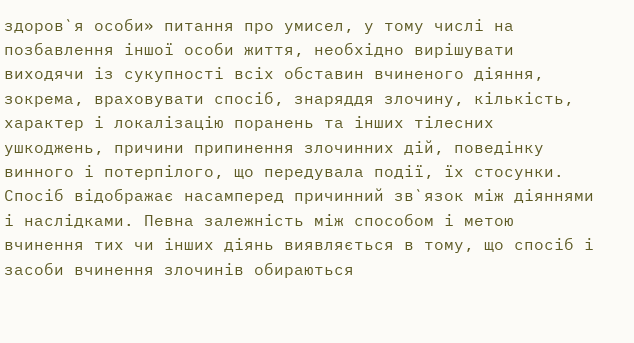здоров`я особи» питання про умисел, у тому числі на позбавлення іншої особи життя, необхідно вирішувати виходячи із сукупності всіх обставин вчиненого діяння, зокрема, враховувати спосіб, знаряддя злочину, кількість, характер і локалізацію поранень та інших тілесних ушкоджень, причини припинення злочинних дій, поведінку винного і потерпілого, що передувала події, їх стосунки.
Спосіб відображає насамперед причинний зв`язок між діяннями і наслідками. Певна залежність між способом і метою вчинення тих чи інших діянь виявляється в тому, що спосіб і засоби вчинення злочинів обираються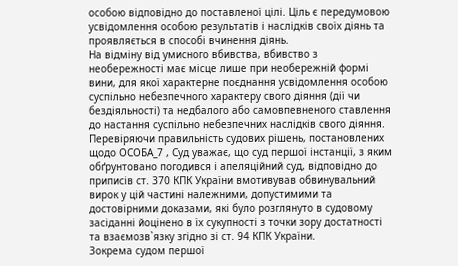особою відповідно до поставленої цілі. Ціль є передумовою усвідомлення особою результатів і наслідків своїх діянь та проявляється в способі вчинення діянь.
На відміну від умисного вбивства, вбивство з необережності має місце лише при необережній формі вини, для якої характерне поєднання усвідомлення особою суспільно небезпечного характеру свого діяння (дії чи бездіяльності) та недбалого або самовпевненого ставлення до настання суспільно небезпечних наслідків свого діяння.
Перевіряючи правильність судових рішень, постановлених щодо ОСОБА_7 , Суд уважає, що суд першої інстанції, з яким обґрунтовано погодився і апеляційний суд, відповідно до приписів ст. 370 КПК України вмотивував обвинувальний вирок у цій частині належними, допустимими та достовірними доказами, які було розглянуто в судовому засіданні йоцінено в їх сукупності з точки зору достатності та взаємозв`язку згідно зі ст. 94 КПК України.
Зокрема судом першої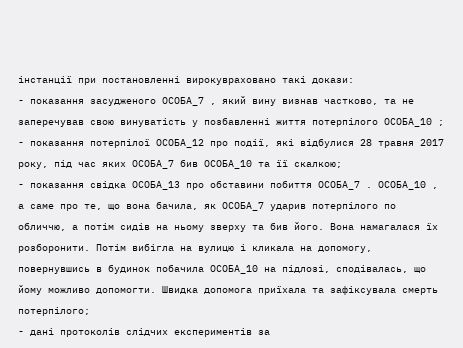інстанції при постановленні вирокувраховано такі докази:
- показання засудженого ОСОБА_7 , який вину визнав частково, та не заперечував свою винуватість у позбавленні життя потерпілого ОСОБА_10 ;
- показання потерпілої ОСОБА_12 про події, які відбулися 28 травня 2017 року, під час яких ОСОБА_7 бив ОСОБА_10 та її скалкою;
- показання свідка ОСОБА_13 про обставини побиття ОСОБА_7 . ОСОБА_10 , а саме про те, що вона бачила, як ОСОБА_7 ударив потерпілого по обличчю, а потім сидів на ньому зверху та бив його. Вона намагалася їх розборонити. Потім вибігла на вулицю і кликала на допомогу, повернувшись в будинок побачила ОСОБА_10 на підлозі, сподівалась, що йому можливо допомогти. Швидка допомога приїхала та зафіксувала смерть потерпілого;
- дані протоколів слідчих експериментів за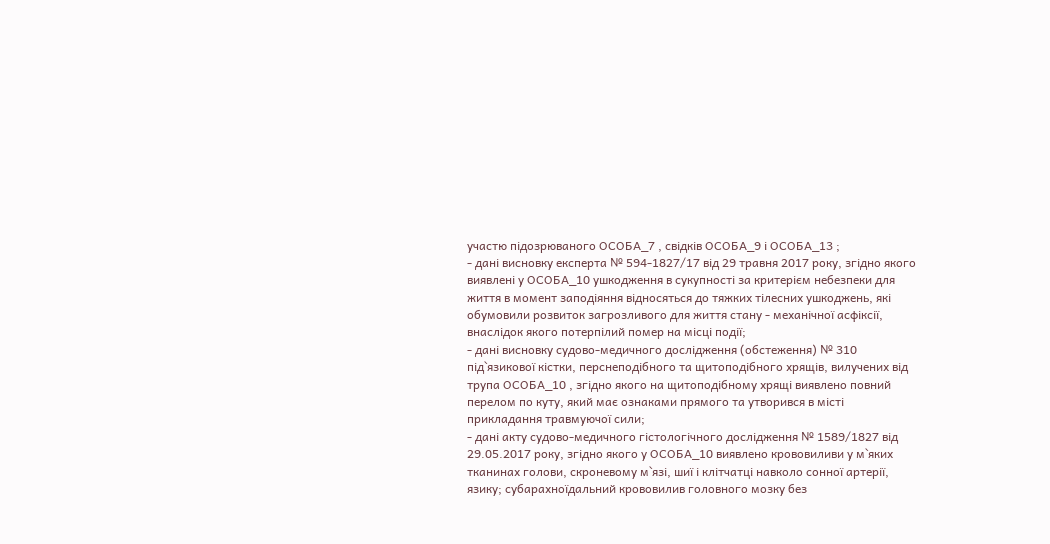участю підозрюваного ОСОБА_7 , свідків ОСОБА_9 і ОСОБА_13 ;
- дані висновку експерта № 594-1827/17 від 29 травня 2017 року, згідно якого виявлені у ОСОБА_10 ушкодження в сукупності за критерієм небезпеки для життя в момент заподіяння відносяться до тяжких тілесних ушкоджень, які обумовили розвиток загрозливого для життя стану - механічної асфіксії, внаслідок якого потерпілий помер на місці події;
- дані висновку судово-медичного дослідження (обстеження) № 310 під`язикової кістки, перснеподібного та щитоподібного хрящів, вилучених від трупа ОСОБА_10 , згідно якого на щитоподібному хрящі виявлено повний перелом по куту, який має ознаками прямого та утворився в місті прикладання травмуючої сили;
- дані акту судово-медичного гістологічного дослідження № 1589/1827 від 29.05.2017 року, згідно якого у ОСОБА_10 виявлено крововиливи у м`яких тканинах голови, скроневому м`язі, шиї і клітчатці навколо сонної артерії, язику; субарахноїдальний крововилив головного мозку без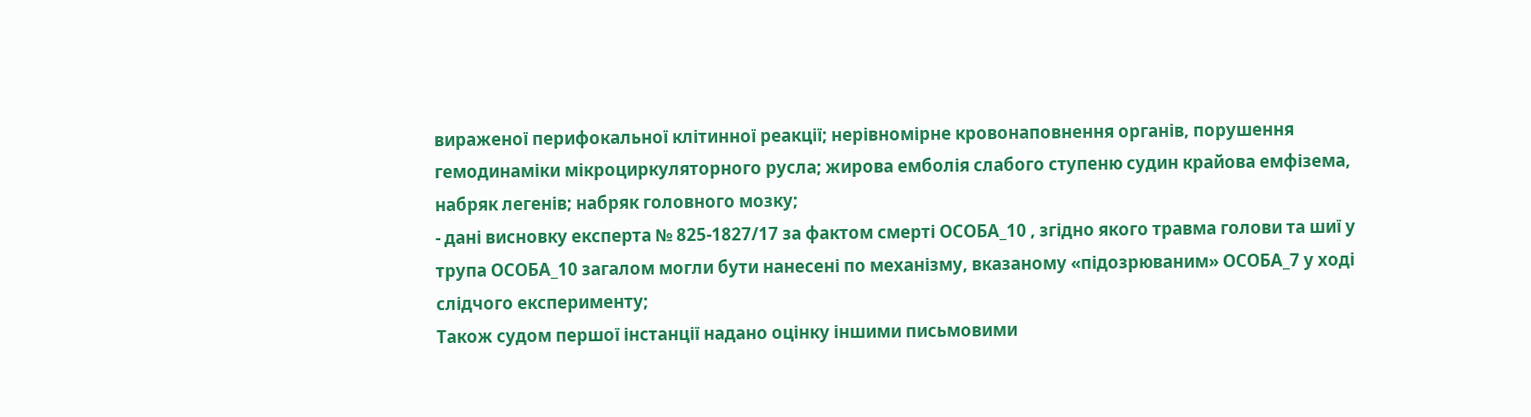вираженої перифокальної клітинної реакції; нерівномірне кровонаповнення органів, порушення гемодинаміки мікроциркуляторного русла; жирова емболія слабого ступеню судин крайова емфізема, набряк легенів; набряк головного мозку;
- дані висновку експерта № 825-1827/17 за фактом смерті ОСОБА_10 , згідно якого травма голови та шиї у трупа ОСОБА_10 загалом могли бути нанесені по механізму, вказаному «підозрюваним» ОСОБА_7 у ході слідчого експерименту;
Також судом першої інстанції надано оцінку іншими письмовими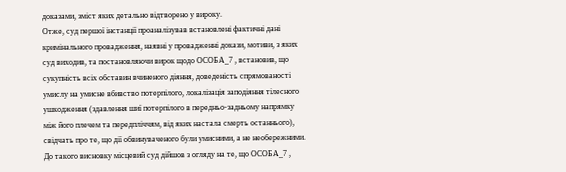доказами, зміст яких детально відтворено у вироку.
Отже, суд першої інстанції проаналізував встановлені фактичні дані кримінального провадження, наявні у провадженні докази, мотиви, з яких суд виходив, та постановляючи вирок щодо ОСОБА_7 , встановив, що сукупність всіх обставин вчиненого діяння, доведеність спрямованості умислу на умисне вбивство потерпілого, локалізація заподіяння тілесного ушкодження (здавлення шиї потерпілого в передньо-задньому напрямку між його плечем та передпліччям, від яких настала смерть останнього), свідчать про те, що дії обвинуваченого були умисними, а не необережними.
До такого висновку місцевий суд дійшов з огляду на те, що ОСОБА_7 ,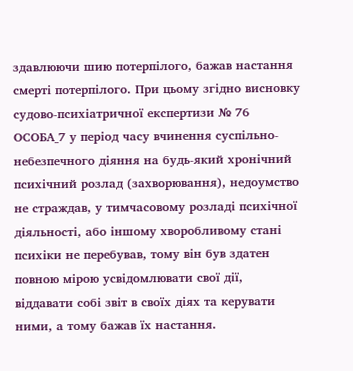здавлюючи шию потерпілого, бажав настання смерті потерпілого. При цьому згідно висновку судово-психіатричної експертизи № 76 ОСОБА_7 у період часу вчинення суспільно-небезпечного діяння на будь-який хронічний психічний розлад (захворювання), недоумство не страждав, у тимчасовому розладі психічної діяльності, або іншому хворобливому стані психіки не перебував, тому він був здатен повною мірою усвідомлювати свої дії, віддавати собі звіт в своїх діях та керувати ними, а тому бажав їх настання.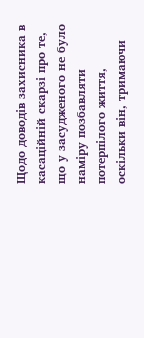Щодо доводів захисника в касаційній скарзі про те, що у засудженого не було наміру позбавляти потерпілого життя, оскільки він, тримаючи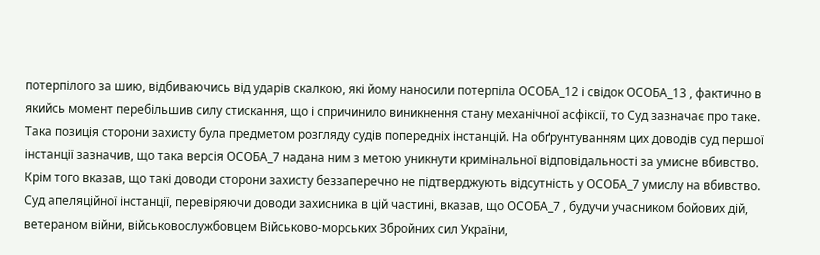потерпілого за шию, відбиваючись від ударів скалкою, які йому наносили потерпіла ОСОБА_12 і свідок ОСОБА_13 , фактично в якийсь момент перебільшив силу стискання, що і спричинило виникнення стану механічної асфіксії, то Суд зазначає про таке.
Така позиція сторони захисту була предметом розгляду судів попередніх інстанцій. На обґрунтуванням цих доводів суд першої інстанції зазначив, що така версія ОСОБА_7 надана ним з метою уникнути кримінальної відповідальності за умисне вбивство. Крім того вказав, що такі доводи сторони захисту беззаперечно не підтверджують відсутність у ОСОБА_7 умислу на вбивство. Суд апеляційної інстанції, перевіряючи доводи захисника в цій частині, вказав, що ОСОБА_7 , будучи учасником бойових дій, ветераном війни, військовослужбовцем Військово-морських Збройних сил України,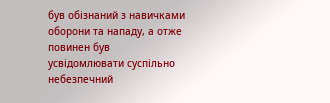був обізнаний з навичками оборони та нападу, а отже повинен був усвідомлювати суспільно небезпечний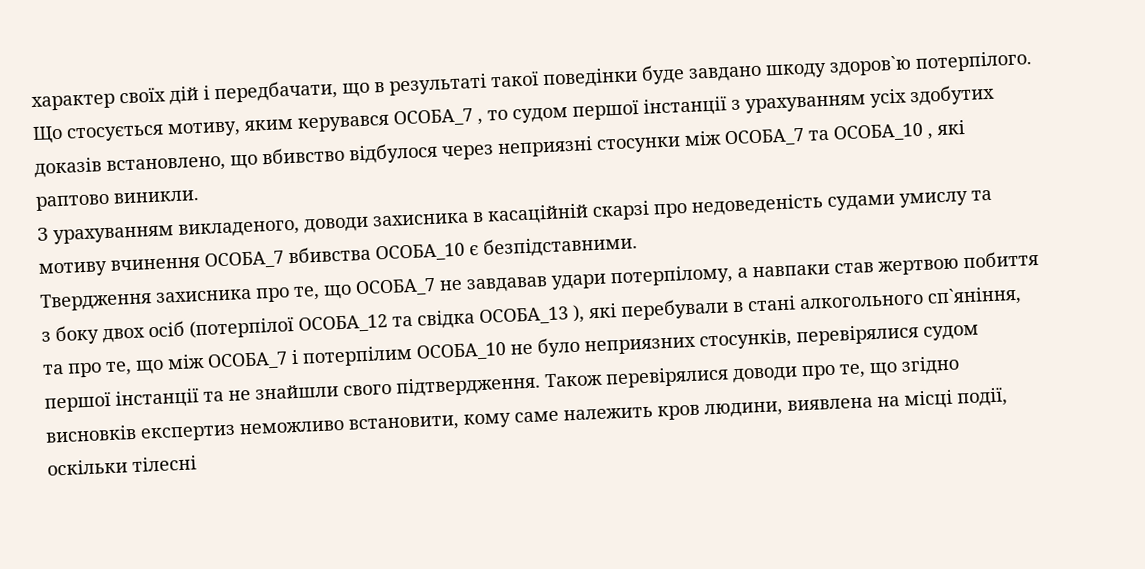характер своїх дій і передбачати, що в результаті такої поведінки буде завдано шкоду здоров`ю потерпілого.
Що стосується мотиву, яким керувався ОСОБА_7 , то судом першої інстанції з урахуванням усіх здобутих доказів встановлено, що вбивство відбулося через неприязні стосунки між ОСОБА_7 та ОСОБА_10 , які раптово виникли.
З урахуванням викладеного, доводи захисника в касаційній скарзі про недоведеність судами умислу та мотиву вчинення ОСОБА_7 вбивства ОСОБА_10 є безпідставними.
Твердження захисника про те, що ОСОБА_7 не завдавав удари потерпілому, а навпаки став жертвою побиття з боку двох осіб (потерпілої ОСОБА_12 та свідка ОСОБА_13 ), які перебували в стані алкогольного сп`яніння, та про те, що між ОСОБА_7 і потерпілим ОСОБА_10 не було неприязних стосунків, перевірялися судом першої інстанції та не знайшли свого підтвердження. Також перевірялися доводи про те, що згідно висновків експертиз неможливо встановити, кому саме належить кров людини, виявлена на місці події, оскільки тілесні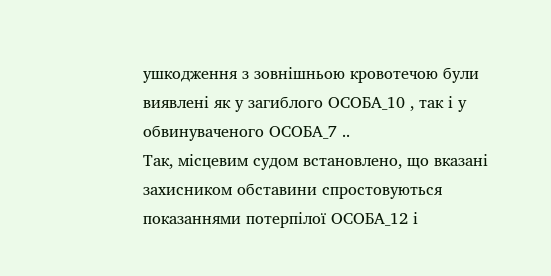ушкодження з зовнішньою кровотечою були виявлені як у загиблого ОСОБА_10 , так і у обвинуваченого ОСОБА_7 ..
Так, місцевим судом встановлено, що вказані захисником обставини спростовуються показаннями потерпілої ОСОБА_12 і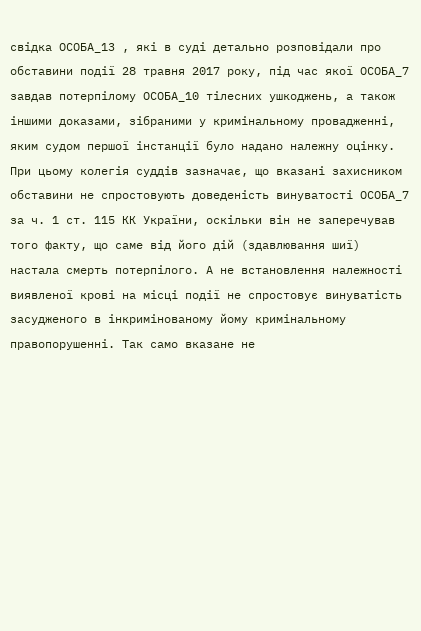свідка ОСОБА_13 , які в суді детально розповідали про обставини події 28 травня 2017 року, під час якої ОСОБА_7 завдав потерпілому ОСОБА_10 тілесних ушкоджень, а також іншими доказами, зібраними у кримінальному провадженні, яким судом першої інстанції було надано належну оцінку.
При цьому колегія суддів зазначає, що вказані захисником обставини не спростовують доведеність винуватості ОСОБА_7 за ч. 1 ст. 115 КК України, оскільки він не заперечував того факту, що саме від його дій (здавлювання шиї) настала смерть потерпілого. А не встановлення належності виявленої крові на місці події не спростовує винуватість засудженого в інкримінованому йому кримінальному правопорушенні. Так само вказане не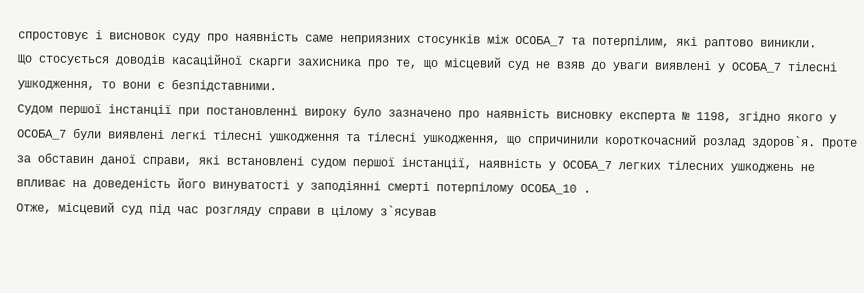спростовує і висновок суду про наявність саме неприязних стосунків між ОСОБА_7 та потерпілим, які раптово виникли.
Що стосується доводів касаційної скарги захисника про те, що місцевий суд не взяв до уваги виявлені у ОСОБА_7 тілесні ушкодження, то вони є безпідставними.
Судом першої інстанції при постановленні вироку було зазначено про наявність висновку експерта № 1198, згідно якого у ОСОБА_7 були виявлені легкі тілесні ушкодження та тілесні ушкодження, що спричинили короткочасний розлад здоров`я. Проте за обставин даної справи, які встановлені судом першої інстанції, наявність у ОСОБА_7 легких тілесних ушкоджень не впливає на доведеність його винуватості у заподіянні смерті потерпілому ОСОБА_10 .
Отже, місцевий суд під час розгляду справи в цілому з`ясував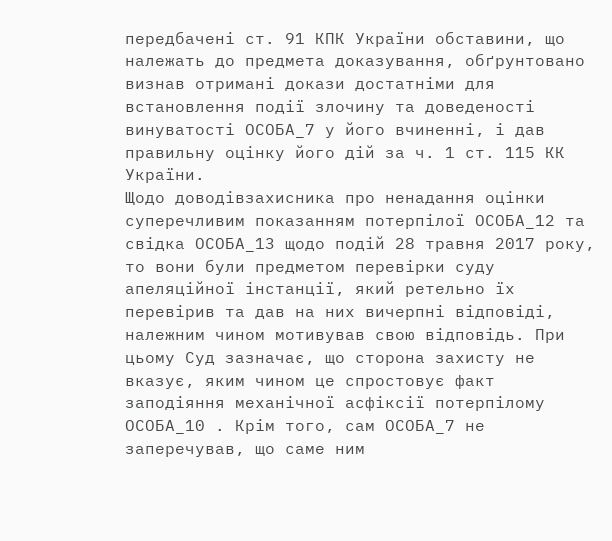передбачені ст. 91 КПК України обставини, що належать до предмета доказування, обґрунтовано визнав отримані докази достатніми для встановлення події злочину та доведеності винуватості ОСОБА_7 у його вчиненні, і дав правильну оцінку його дій за ч. 1 ст. 115 КК України.
Щодо доводівзахисника про ненадання оцінки суперечливим показанням потерпілої ОСОБА_12 та свідка ОСОБА_13 щодо подій 28 травня 2017 року, то вони були предметом перевірки суду апеляційної інстанції, який ретельно їх перевірив та дав на них вичерпні відповіді, належним чином мотивував свою відповідь. При цьому Суд зазначає, що сторона захисту не вказує, яким чином це спростовує факт заподіяння механічної асфіксії потерпілому ОСОБА_10 . Крім того, сам ОСОБА_7 не заперечував, що саме ним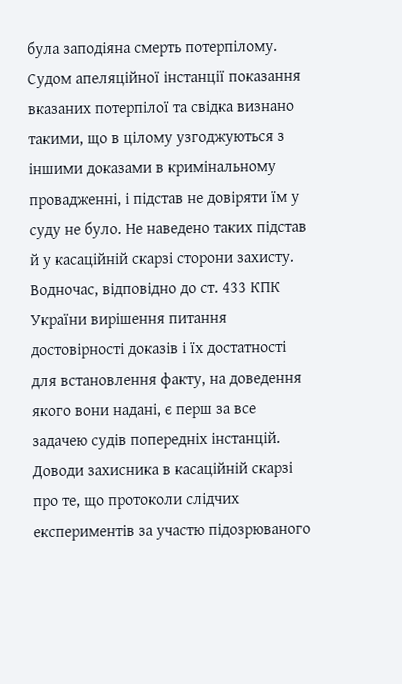була заподіяна смерть потерпілому.
Судом апеляційної інстанції показання вказаних потерпілої та свідка визнано такими, що в цілому узгоджуються з іншими доказами в кримінальному провадженні, і підстав не довіряти їм у суду не було. Не наведено таких підстав й у касаційній скарзі сторони захисту.
Водночас, відповідно до ст. 433 КПК України вирішення питання достовірності доказів і їх достатності для встановлення факту, на доведення якого вони надані, є перш за все задачею судів попередніх інстанцій.
Доводи захисника в касаційній скарзі про те, що протоколи слідчих експериментів за участю підозрюваного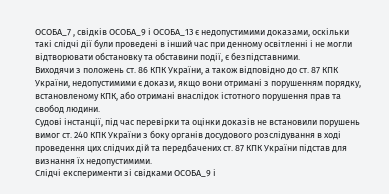ОСОБА_7 , свідків ОСОБА_9 і ОСОБА_13 є недопустимими доказами, оскільки такі слідчі дії були проведені в інший час при денному освітленні і не могли відтворювати обстановку та обставини події, є безпідставними.
Виходячи з положень ст. 86 КПК України, а також відповідно до ст. 87 КПК України, недопустимими є докази, якщо вони отримані з порушенням порядку, встановленому КПК, або отримані внаслідок істотного порушення прав та свобод людини.
Судові інстанції, під час перевірки та оцінки доказів не встановили порушень вимог ст. 240 КПК України з боку органів досудового розслідування в ході проведення цих слідчих дій та передбачених ст. 87 КПК України підстав для визнання їх недопустимими.
Слідчі експерименти зі свідками ОСОБА_9 і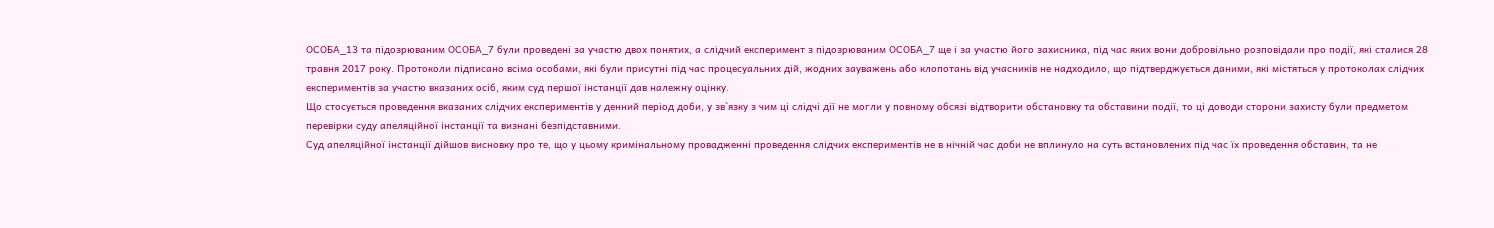ОСОБА_13 та підозрюваним ОСОБА_7 були проведені за участю двох понятих, а слідчий експеримент з підозрюваним ОСОБА_7 ще і за участю його захисника, під час яких вони добровільно розповідали про події, які сталися 28 травня 2017 року. Протоколи підписано всіма особами, які були присутні під час процесуальних дій, жодних зауважень або клопотань від учасників не надходило, що підтверджується даними, які містяться у протоколах слідчих експериментів за участю вказаних осіб, яким суд першої інстанції дав належну оцінку.
Що стосується проведення вказаних слідчих експериментів у денний період доби, у зв`язку з чим ці слідчі дії не могли у повному обсязі відтворити обстановку та обставини події, то ці доводи сторони захисту були предметом перевірки суду апеляційної інстанції та визнані безпідставними.
Суд апеляційної інстанції дійшов висновку про те, що у цьому кримінальному провадженні проведення слідчих експериментів не в нічній час доби не вплинуло на суть встановлених під час їх проведення обставин, та не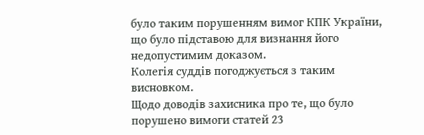було таким порушенням вимог КПК України, що було підставою для визнання його недопустимим доказом.
Колегія суддів погоджується з таким висновком.
Щодо доводів захисника про те, що було порушено вимоги статей 23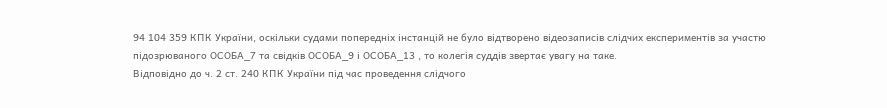94 104 359 КПК України, оскільки судами попередніх інстанцій не було відтворено відеозаписів слідчих експериментів за участю підозрюваного ОСОБА_7 та свідків ОСОБА_9 і ОСОБА_13 , то колегія суддів звертає увагу на таке.
Відповідно до ч. 2 ст. 240 КПК України під час проведення слідчого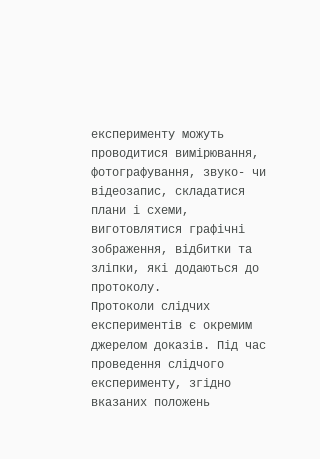експерименту можуть проводитися вимірювання, фотографування, звуко- чи відеозапис, складатися плани і схеми, виготовлятися графічні зображення, відбитки та зліпки, які додаються до протоколу.
Протоколи слідчих експериментів є окремим джерелом доказів. Під час проведення слідчого експерименту, згідно вказаних положень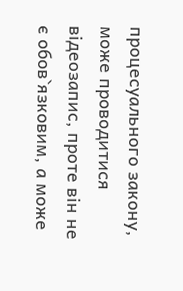процесуального закону, може проводитися відеозапис, проте він не є обов`язковим, а може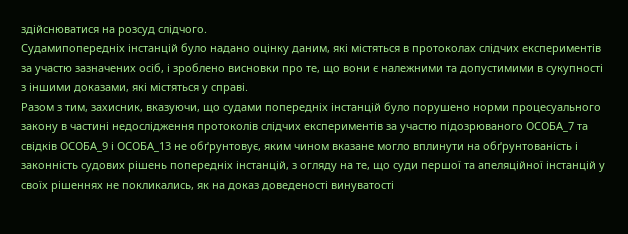здійснюватися на розсуд слідчого.
Судамипопередніх інстанцій було надано оцінку даним, які містяться в протоколах слідчих експериментів за участю зазначених осіб, і зроблено висновки про те, що вони є належними та допустимими в сукупності з іншими доказами, які містяться у справі.
Разом з тим, захисник, вказуючи, що судами попередніх інстанцій було порушено норми процесуального закону в частині недослідження протоколів слідчих експериментів за участю підозрюваного ОСОБА_7 та свідків ОСОБА_9 і ОСОБА_13 не обґрунтовує, яким чином вказане могло вплинути на обґрунтованість і законність судових рішень попередніх інстанцій, з огляду на те, що суди першої та апеляційної інстанцій у своїх рішеннях не покликались, як на доказ доведеності винуватості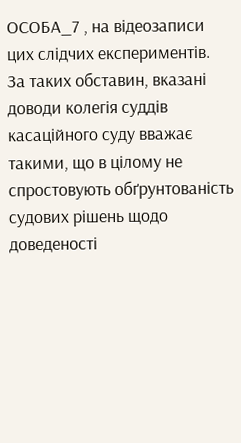ОСОБА_7 , на відеозаписи цих слідчих експериментів.
За таких обставин, вказані доводи колегія суддів касаційного суду вважає такими, що в цілому не спростовують обґрунтованість судових рішень щодо доведеності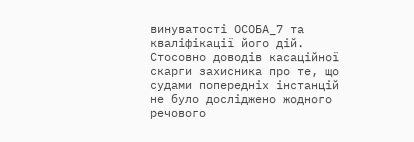винуватості ОСОБА_7 та кваліфікації його дій.
Стосовно доводів касаційної скарги захисника про те, що судами попередніх інстанцій не було досліджено жодного речового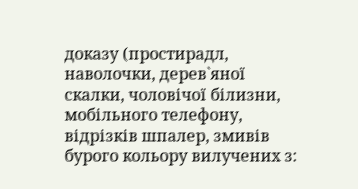доказу (простирадл, наволочки, дерев`яної скалки, чоловічої білизни, мобільного телефону, відрізків шпалер, змивів бурого кольору вилучених з: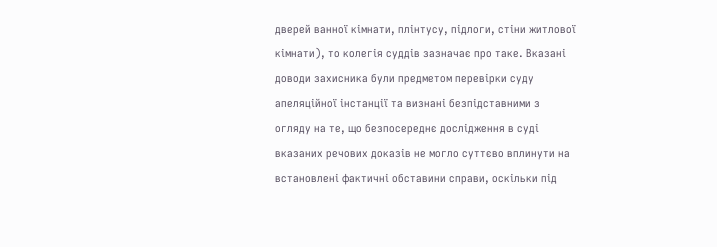дверей ванної кімнати, плінтусу, підлоги, стіни житлової кімнати), то колегія суддів зазначає про таке. Вказані доводи захисника були предметом перевірки суду апеляційної інстанції та визнані безпідставними з огляду на те, що безпосереднє дослідження в суді вказаних речових доказів не могло суттєво вплинути на встановлені фактичні обставини справи, оскільки під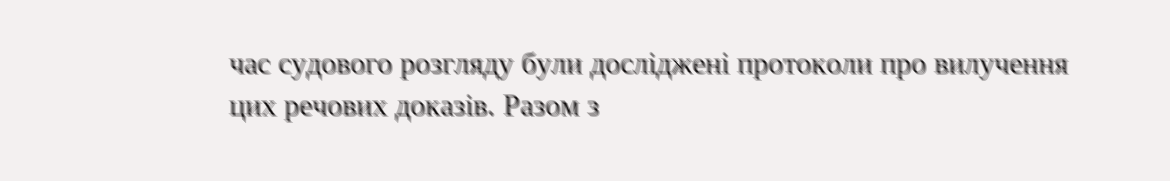час судового розгляду були досліджені протоколи про вилучення цих речових доказів. Разом з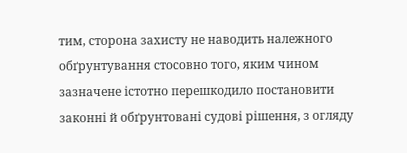тим, сторона захисту не наводить належного обґрунтування стосовно того, яким чином зазначене істотно перешкодило постановити законні й обґрунтовані судові рішення, з огляду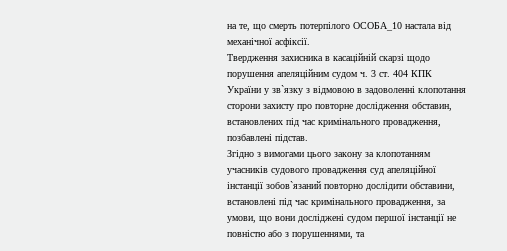на те, що смерть потерпілого ОСОБА_10 настала від механічної асфіксії.
Твердження захисника в касаційній скарзі щодо порушення апеляційним судом ч. 3 ст. 404 КПК України у зв`язку з відмовою в задоволенні клопотання сторони захисту про повторне дослідження обставин, встановлених під час кримінального провадження, позбавлені підстав.
Згідно з вимогами цього закону за клопотанням учасників судового провадження суд апеляційної інстанції зобов`язаний повторно дослідити обставини, встановлені під час кримінального провадження, за умови, що вони досліджені судом першої інстанції не повністю або з порушеннями, та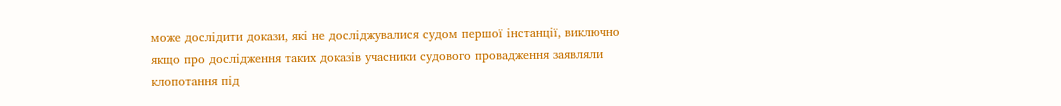може дослідити докази, які не досліджувалися судом першої інстанції, виключно якщо про дослідження таких доказів учасники судового провадження заявляли клопотання під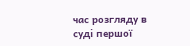час розгляду в суді першої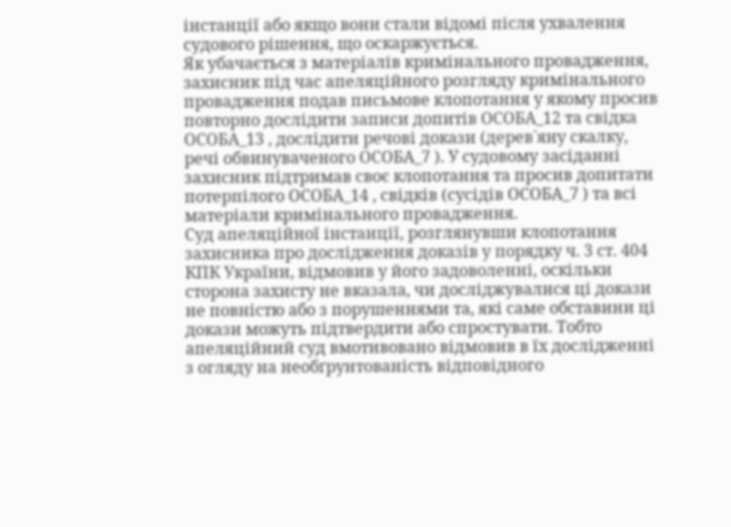інстанції або якщо вони стали відомі після ухвалення судового рішення, що оскаржується.
Як убачається з матеріалів кримінального провадження, захисник під час апеляційного розгляду кримінального провадження подав письмове клопотання у якому просив повторно дослідити записи допитів ОСОБА_12 та свідка ОСОБА_13 , дослідити речові докази (дерев`яну скалку, речі обвинуваченого ОСОБА_7 ). У судовому засіданні захисник підтримав своє клопотання та просив допитати потерпілого ОСОБА_14 , свідків (сусідів ОСОБА_7 ) та всі матеріали кримінального провадження.
Суд апеляційної інстанції, розглянувши клопотання захисника про дослідження доказів у порядку ч. 3 ст. 404 КПК України, відмовив у його задоволенні, оскільки сторона захисту не вказала, чи досліджувалися ці докази не повністю або з порушеннями та, які саме обставини ці докази можуть підтвердити або спростувати. Тобто апеляційний суд вмотивовано відмовив в їх дослідженні з огляду на необґрунтованість відповідного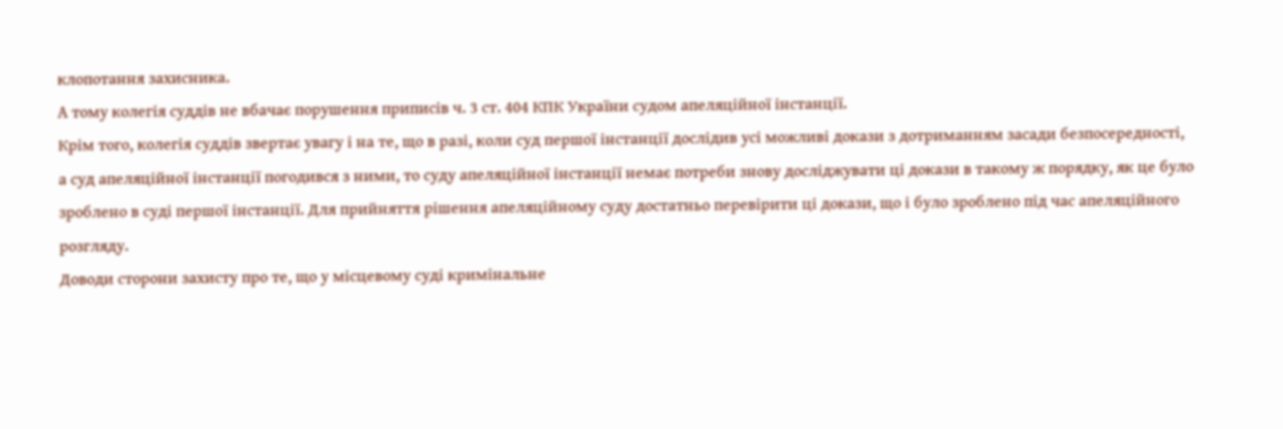клопотання захисника.
А тому колегія суддів не вбачає порушення приписів ч. 3 ст. 404 КПК України судом апеляційної інстанції.
Крім того, колегія суддів звертає увагу і на те, що в разі, коли суд першої інстанції дослідив усі можливі докази з дотриманням засади безпосередності, а суд апеляційної інстанції погодився з ними, то суду апеляційної інстанції немає потреби знову досліджувати ці докази в такому ж порядку, як це було зроблено в суді першої інстанції. Для прийняття рішення апеляційному суду достатньо перевірити ці докази, що і було зроблено під час апеляційного розгляду.
Доводи сторони захисту про те, що у місцевому суді кримінальне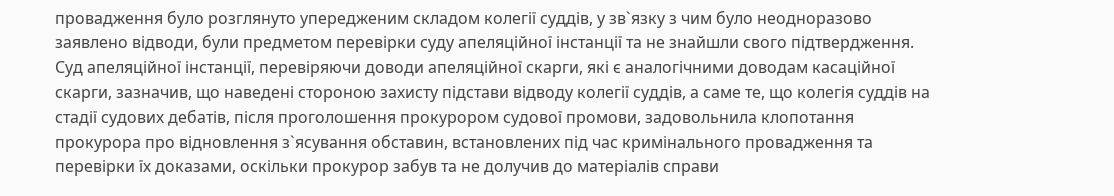провадження було розглянуто упередженим складом колегії суддів, у зв`язку з чим було неодноразово заявлено відводи, були предметом перевірки суду апеляційної інстанції та не знайшли свого підтвердження.
Суд апеляційної інстанції, перевіряючи доводи апеляційної скарги, які є аналогічними доводам касаційної скарги, зазначив, що наведені стороною захисту підстави відводу колегії суддів, а саме те, що колегія суддів на стадії судових дебатів, після проголошення прокурором судової промови, задовольнила клопотання прокурора про відновлення з`ясування обставин, встановлених під час кримінального провадження та перевірки їх доказами, оскільки прокурор забув та не долучив до матеріалів справи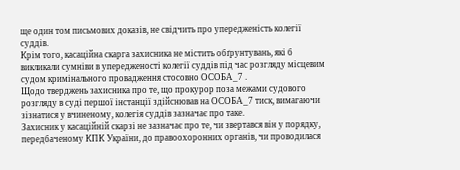ще один том письмових доказів, не свідчить про упередженість колегії суддів.
Крім того, касаційна скарга захисника не містить обґрунтувань, які б викликали сумніви в упередженості колегії суддів під час розгляду місцевим судом кримінального провадження стосовно ОСОБА_7 .
Щодо тверджень захисника про те, що прокурор поза межами судового розгляду в суді першої інстанції здійснював на ОСОБА_7 тиск, вимагаючи зізнатися у вчиненому, колегія суддів зазначає про таке.
Захисник у касаційній скарзі не зазначає про те, чи звертався він у порядку, передбаченому КПК України, до правоохоронних органів, чи проводилася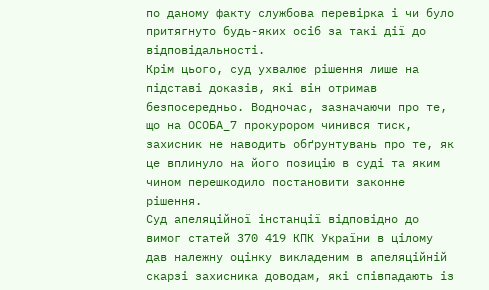по даному факту службова перевірка і чи було притягнуто будь-яких осіб за такі дії до відповідальності.
Крім цього, суд ухвалює рішення лише на підставі доказів, які він отримав безпосередньо. Водночас, зазначаючи про те, що на ОСОБА_7 прокурором чинився тиск, захисник не наводить обґрунтувань про те, як це вплинуло на його позицію в суді та яким чином перешкодило постановити законне рішення.
Суд апеляційної інстанції відповідно до вимог статей 370 419 КПК України в цілому дав належну оцінку викладеним в апеляційній скарзі захисника доводам, які співпадають із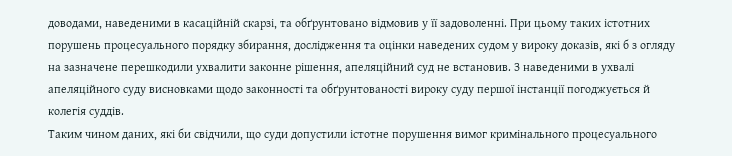доводами, наведеними в касаційній скарзі, та обґрунтовано відмовив у її задоволенні. При цьому таких істотних порушень процесуального порядку збирання, дослідження та оцінки наведених судом у вироку доказів, які б з огляду на зазначене перешкодили ухвалити законне рішення, апеляційний суд не встановив. З наведеними в ухвалі апеляційного суду висновками щодо законності та обґрунтованості вироку суду першої інстанції погоджується й колегія суддів.
Таким чином даних, які би свідчили, що суди допустили істотне порушення вимог кримінального процесуального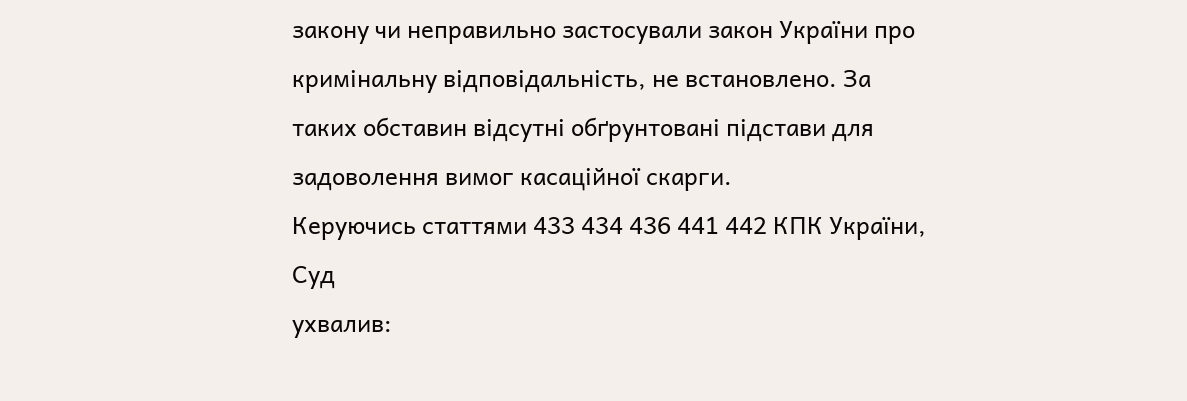закону чи неправильно застосували закон України про кримінальну відповідальність, не встановлено. За таких обставин відсутні обґрунтовані підстави для задоволення вимог касаційної скарги.
Керуючись статтями 433 434 436 441 442 КПК України, Суд
ухвалив: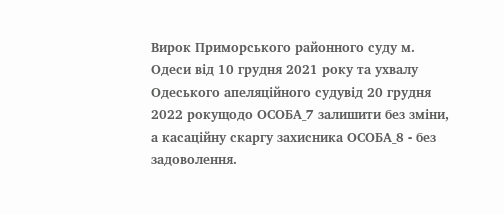Вирок Приморського районного суду м. Одеси від 10 грудня 2021 року та ухвалу Одеського апеляційного судувід 20 грудня 2022 рокущодо ОСОБА_7 залишити без зміни, а касаційну скаргу захисника ОСОБА_8 - без задоволення.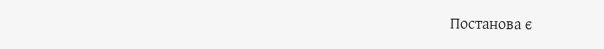Постанова є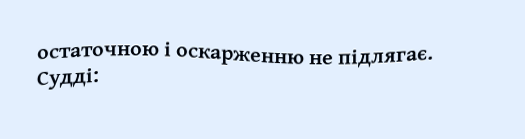остаточною і оскарженню не підлягає.
Судді: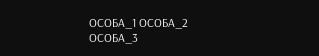ОСОБА_1 ОСОБА_2 ОСОБА_3